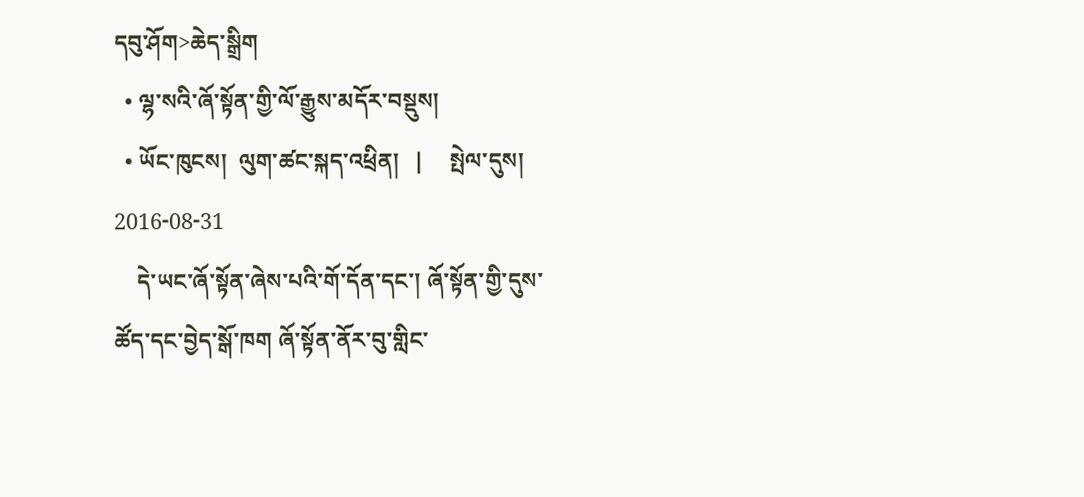དབུ་ཤོག>ཆེད་སྒྲིག
  • ལྷ་སའི་ཞོ་སྟོན་གྱི་ལོ་རྒྱུས་མདོར་བསྡུས།
  • ཡོང་ཁུངས།  ལུག་ཚང་སྐད་འཕྲིན།   |     སྤེལ་དུས།  2016-08-31
    དེ་ཡང་ཞོ་སྟོན་ཞེས་པའི་གོ་དོན་དང་། ཞོ་སྟོན་གྱི་དུས་ཚོད་དང་བྱེད་སྒོ་ཁག ཞོ་སྟོན་ནོར་བུ་གླིང་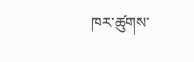ཁར་ཚུགས་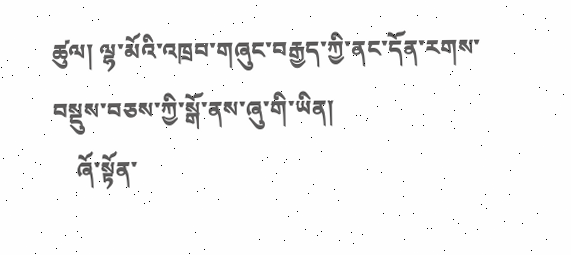ཚུལ། ལྷ་མོའི་འཁྲབ་གཞུང་བརྒྱད་ཀྱི་ནང་དོན་རགས་བསྡུས་བཅས་ཀྱི་སྒོ་ནས་ཞུ་གི་ཡིན།
    ཞོ་སྟོན་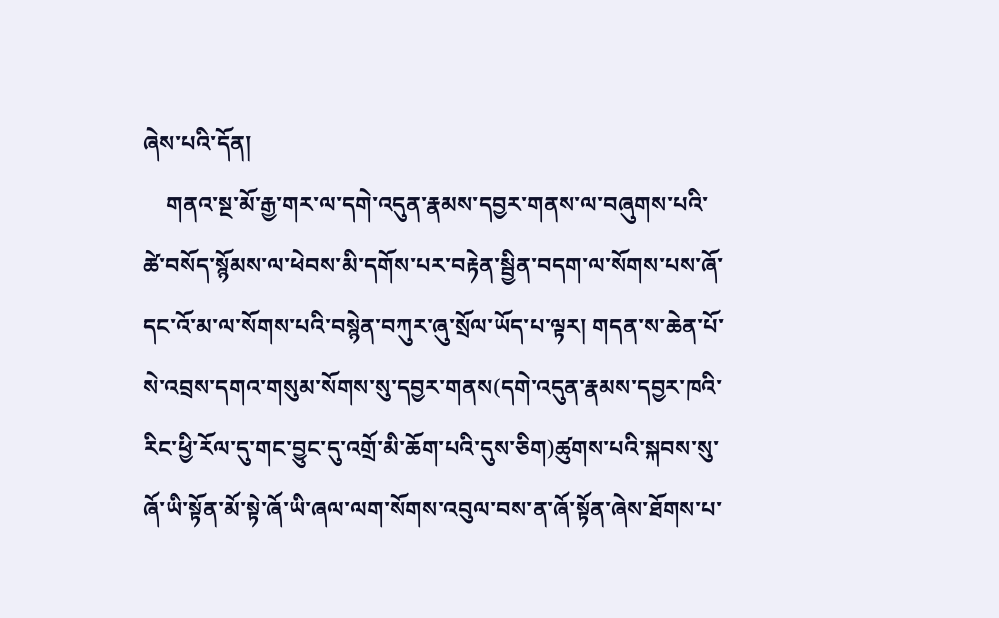ཞེས་པའི་དོན།
    གནའ་སྔ་མོ་རྒྱ་གར་ལ་དགེ་འདུན་རྣམས་དབྱར་གནས་ལ་བཞུགས་པའི་ཚེ་བསོད་སྙོམས་ལ་ཕེབས་མི་དགོས་པར་བརྟེན་སྦྱིན་བདག་ལ་སོགས་པས་ཞོ་དང་འོ་མ་ལ་སོགས་པའི་བསྙེན་བཀུར་ཞུ་སྲོལ་ཡོད་པ་ལྟར། གདན་ས་ཆེན་པོ་སེ་འབྲས་དགའ་གསུམ་སོགས་སུ་དབྱར་གནས(དགེ་འདུན་རྣམས་དབྱར་ཁའི་རིང་ཕྱི་རོལ་དུ་གང་བྱུང་དུ་འགྲོ་མི་ཆོག་པའི་དུས་ཅིག)ཚུགས་པའི་སྐབས་སུ་ཞོ་ཡི་སྟོན་མོ་སྟེ་ཞོ་ཡི་ཞལ་ལག་སོགས་འབུལ་བས་ན་ཞོ་སྟོན་ཞེས་ཐོགས་པ་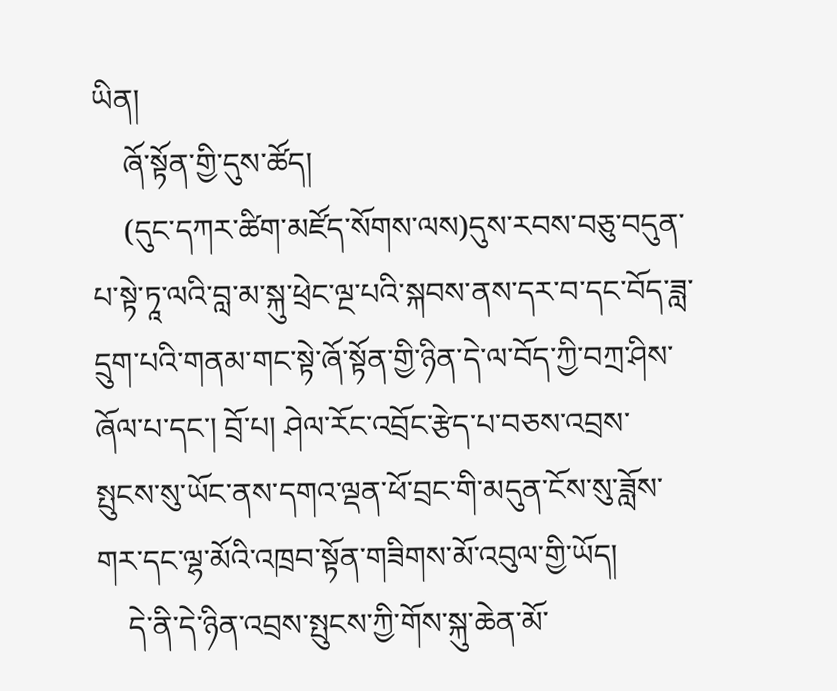ཡིན།
    ཞོ་སྟོན་གྱི་དུས་ཚོད།
    (དུང་དཀར་ཚིག་མཛོད་སོགས་ལས)དུས་རབས་བཅུ་བདུན་པ་སྟེ་ཏཱ་ལའི་བླ་མ་སྐུ་ཕྲེང་ལྔ་པའི་སྐབས་ནས་དར་བ་དང་བོད་ཟླ་དྲུག་པའི་གནམ་གང་སྟེ་ཞོ་སྟོན་གྱི་ཉིན་དེ་ལ་བོད་ཀྱི་བཀྲ་ཤིས་ཞོལ་པ་དང་། བྲོ་པ། ཤེལ་རོང་འབྲོང་རྩེད་པ་བཅས་འབྲས་སྤུངས་སུ་ཡོང་ནས་དགའ་ལྡན་ཕོ་བྲང་གི་མདུན་ངོས་སུ་ཟློས་གར་དང་ལྷ་མོའི་འཁྲབ་སྟོན་གཟིགས་མོ་འབུལ་གྱི་ཡོད།
    དེ་ནི་དེ་ཉིན་འབྲས་སྤུངས་ཀྱི་གོས་སྐུ་ཆེན་མོ་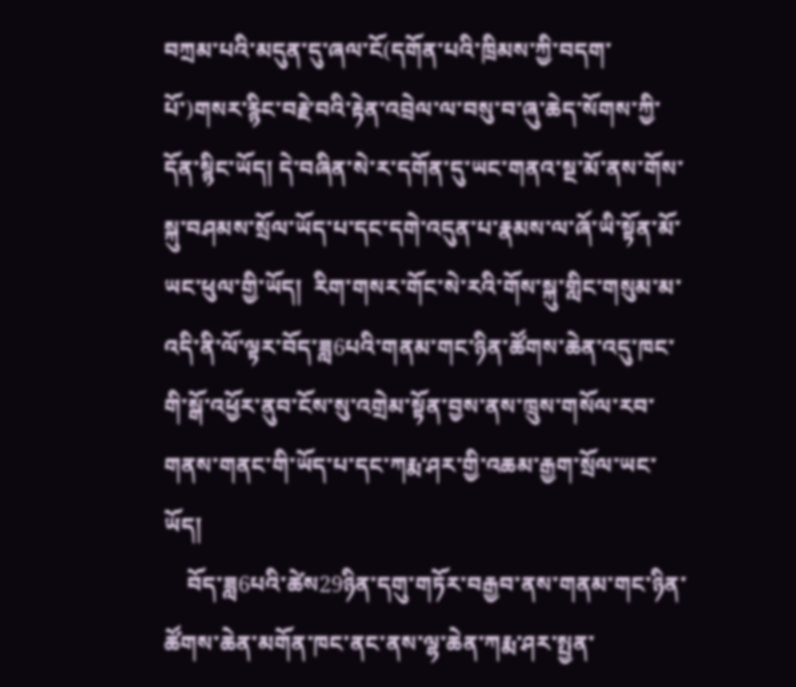བཀྲམ་པའི་མདུན་དུ་ཞལ་ངོ(དགོན་པའི་ཁྲིམས་ཀྱི་བདག་པོ་)གསར་རྙིང་བརྗེ་བའི་རྟེན་འབྲེལ་ལ་བསུ་བ་ཞུ་ཆེད་སོགས་ཀྱི་དོན་སྙིང་ཡོད། དེ་བཞིན་སེ་ར་དགོན་དུ་ཡང་གནའ་སྔ་མོ་ནས་གོས་སྐུ་བཤམས་སྲོལ་ཡོད་པ་དང་དགེ་འདུན་པ་རྣམས་ལ་ཞོ་ཡི་སྟོན་མོ་ཡང་ཕུལ་གྱི་ཡོད།  རིག་གསར་གོང་སེ་རའི་གོས་སྐུ་གླིང་གསུམ་མ་འདི་ནི་ལོ་ལྟར་བོད་ཟླ6པའི་གནམ་གང་ཉིན་ཚོགས་ཆེན་འདུ་ཁང་གི་སྒོ་འཕྱོར་ནུབ་ངོས་སུ་འགྲེམ་སྟོན་བྱས་ནས་ཁྲུས་གསོལ་རབ་གནས་གནང་གི་ཡོད་པ་དང་ཀརྨ་ཤར་གྱི་འཆམ་རྒྱག་སྲོལ་ཡང་ཡོད།
    བོད་ཟླ6པའི་ཚེས29ཉིན་དགུ་གཏོར་བརྒྱབ་ནས་གནམ་གང་ཉིན་ཚོགས་ཆེན་མགོན་ཁང་ནང་ནས་ལྷ་ཆེན་ཀརྨ་ཤར་སྤྱན་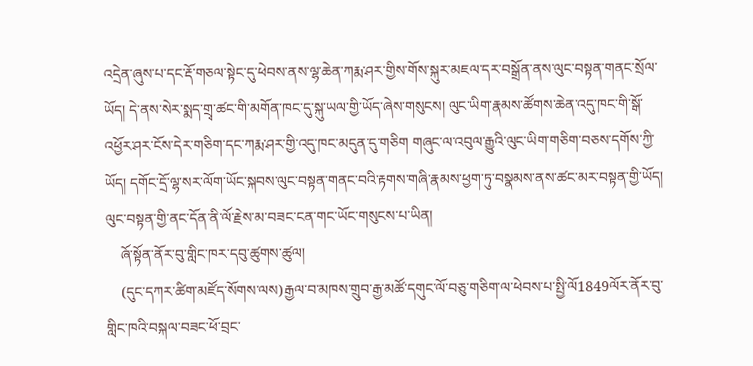འདྲེན་ཞུས་པ་དང་རྡོ་གཅལ་སྟེང་དུ་ཕེབས་ནས་ལྷ་ཆེན་ཀརྨ་ཤར་གྱིས་གོས་སྐུར་མཇལ་དར་བསྒྲོན་ནས་ལུང་བསྟན་གནང་སྲོལ་ཡོད། དེ་ནས་སེར་སྨད་གྲྭ་ཚང་གི་མགོན་ཁང་དུ་སྐུ་ཡལ་གྱི་ཡོད་ཞེས་གསུངས། ལུང་ཡིག་རྣམས་ཚོགས་ཆེན་འདུ་ཁང་གི་སྒོ་འཕྱོར་ཤར་ངོས་དེར་གཅིག་དང་ཀརྨ་ཤར་གྱི་འདུ་ཁང་མདུན་དུ་གཅིག གཞུང་ལ་འབུལ་རྒྱུའི་ལུང་ཡིག་གཅིག་བཅས་དགོས་ཀྱི་ཡོད། དགོང་དྲོ་ལྷ་སར་ལོག་ཡོང་སྐབས་ལུང་བསྟན་གནང་བའི་རྟགས་གཞི་རྣམས་ཕྱག་ཏུ་བསྣམས་ནས་ཚང་མར་བསྟན་གྱི་ཡོད། ལུང་བསྟན་གྱི་ནང་དོན་ནི་ལོ་རྗེས་མ་བཟང་ངན་གང་ཡོང་གསུངས་པ་ཡིན།
    ཞོ་སྟོན་ནོར་བུ་གླིང་ཁར་དབུ་ཚུགས་ཚུལ།
    (དུང་དཀར་ཚིག་མཛོད་སོགས་ལས)རྒྱལ་བ་མཁས་གྲུབ་རྒྱ་མཚོ་དགུང་ལོ་བཅུ་གཅིག་ལ་ཕེབས་པ་སྤྱི་ལོ1849ལོར་ནོར་བུ་གླིང་ཁའི་བསྐལ་བཟང་ཕོ་བྲང་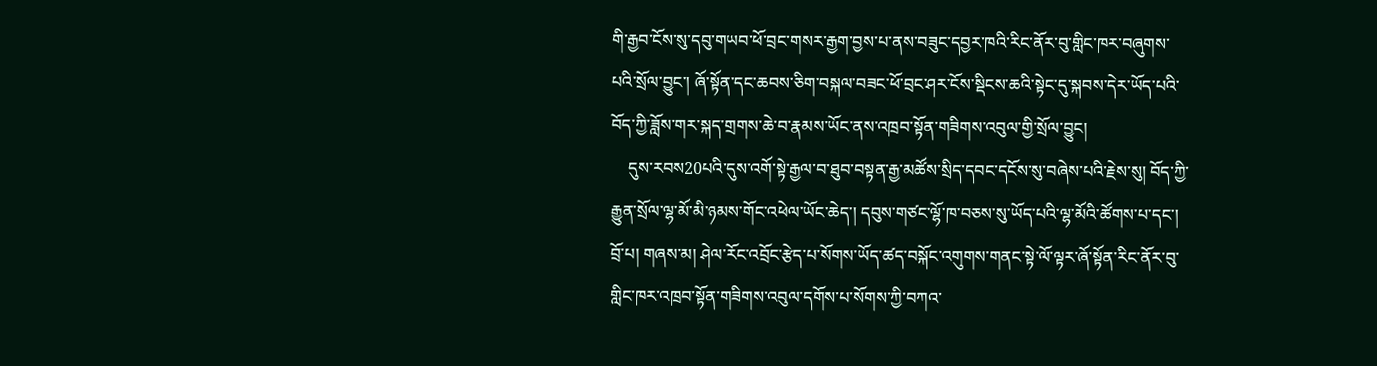གི་རྒྱབ་ངོས་སུ་དབུ་གཡབ་ཕོ་བྲང་གསར་རྒྱག་བྱས་པ་ནས་བཟུང་དབྱར་ཁའི་རིང་ནོར་བུ་གླིང་ཁར་བཞུགས་པའི་སྲོལ་བྱུང་། ཞོ་སྟོན་དང་ཆབས་ཅིག་བསྐལ་བཟང་ཕོ་བྲང་ཤར་ངོས་སྡིངས་ཆའི་སྟེང་དུ་སྐབས་དེར་ཡོད་པའི་བོད་ཀྱི་ཟློས་གར་སྐད་གྲགས་ཆེ་བ་རྣམས་ཡོང་ནས་འཁྲབ་སྟོན་གཟིགས་འབུལ་གྱི་སྲོལ་བྱུང།
    དུས་རབས20པའི་དུས་འགོ་སྟེ་རྒྱལ་བ་ཐུབ་བསྟན་རྒྱ་མཚོས་སྲིད་དབང་དངོས་སུ་བཞེས་པའི་རྗེས་སུ། བོད་ཀྱི་རྒྱུན་སྲོལ་ལྷ་མོ་མི་ཉམས་གོང་འཕེལ་ཡོང་ཆེད་། དབུས་གཙང་ལྷོ་ཁ་བཅས་སུ་ཡོད་པའི་ལྷ་མོའི་ཚོགས་པ་དང་། བྲོ་པ། གཞས་མ། ཤེལ་རོང་འབྲོང་རྩེད་པ་སོགས་ཡོད་ཚད་བསྐོང་འགུགས་གནང་སྟེ་ལོ་ལྟར་ཞོ་སྟོན་རིང་ནོར་བུ་གླིང་ཁར་འཁྲབ་སྟོན་གཟིགས་འབུལ་དགོས་པ་སོགས་ཀྱི་བཀའ་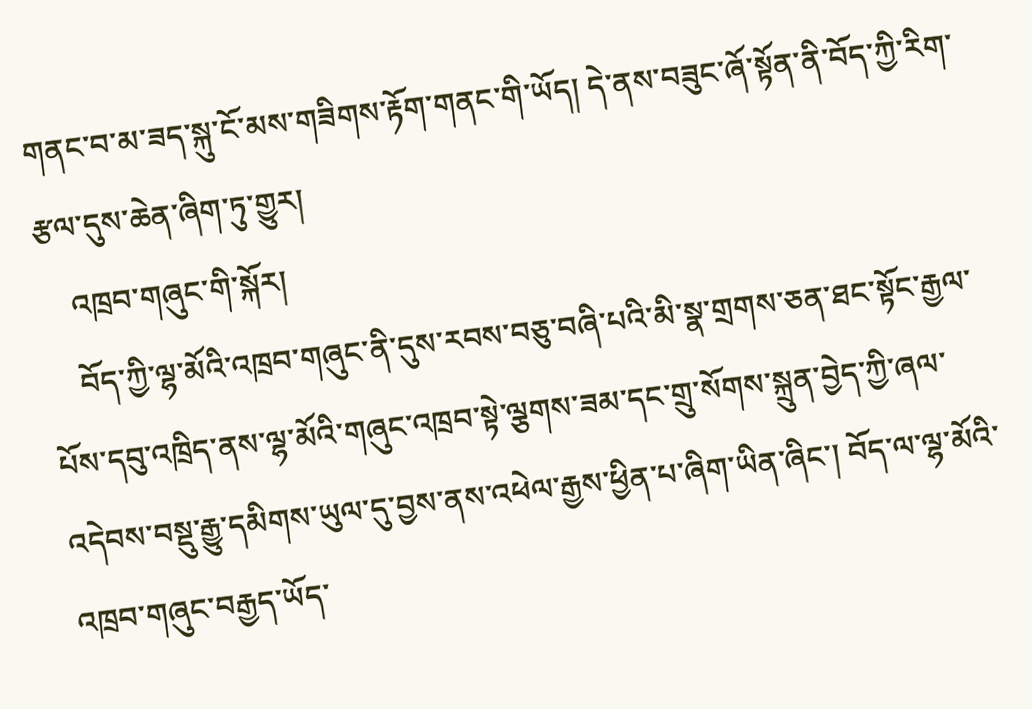གནང་བ་མ་ཟད་སྐུ་ངོ་མས་གཟིགས་རྟོག་གནང་གི་ཡོད། དེ་ནས་བཟུང་ཞོ་སྟོན་ནི་བོད་ཀྱི་རིག་རྩལ་དུས་ཆེན་ཞིག་ཏུ་གྱུར།
    འཁྲབ་གཞུང་གི་སྐོར།
    བོད་ཀྱི་ལྷ་མོའི་འཁྲབ་གཞུང་ནི་དུས་རབས་བཅུ་བཞི་པའི་མི་སྣ་གྲགས་ཅན་ཐང་སྟོང་རྒྱལ་པོས་དབུ་འཁྲིད་ནས་ལྷ་མོའི་གཞུང་འཁྲབ་སྟེ་ལྕགས་ཟམ་དང་གྲུ་སོགས་སྐྲུན་བྱེད་ཀྱི་ཞལ་འདེབས་བསྡུ་རྒྱུ་དམིགས་ཡུལ་དུ་བྱས་ནས་འཕེལ་རྒྱས་ཕྱིན་པ་ཞིག་ཡིན་ཞིང་། བོད་ལ་ལྷ་མོའི་འཁྲབ་གཞུང་བརྒྱད་ཡོད་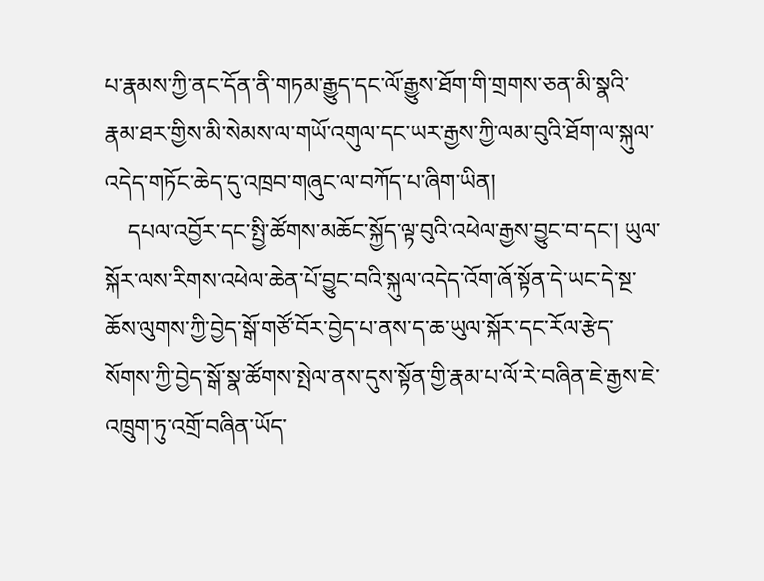པ་རྣམས་ཀྱི་ནང་དོན་ནི་གཏམ་རྒྱུད་དང་ལོ་རྒྱུས་ཐོག་གི་གྲགས་ཅན་མི་སྣའི་རྣམ་ཐར་གྱིས་མི་སེམས་ལ་གཡོ་འགུལ་དང་ཡར་རྒྱས་ཀྱི་ལམ་བུའི་ཐོག་ལ་སྐུལ་འདེད་གཏོང་ཆེད་དུ་འཁྲབ་གཞུང་ལ་བཀོད་པ་ཞིག་ཡིན།
    དཔལ་འབྱོར་དང་སྤྱི་ཚོགས་མཆོང་སྐྱོད་ལྟ་བུའི་འཕེལ་རྒྱས་བྱུང་བ་དང་། ཡུལ་སྐོར་ལས་རིགས་འཕེལ་ཆེན་པོ་བྱུང་བའི་སྐུལ་འདེད་འོག་ཞོ་སྟོན་དེ་ཡང་དེ་སྔ་ཆོས་ལུགས་ཀྱི་བྱེད་སྒོ་གཙོ་བོར་བྱེད་པ་ནས་ད་ཆ་ཡུལ་སྐོར་དང་རོལ་རྩེད་སོགས་ཀྱི་བྱེད་སྒོ་སྣ་ཚོགས་སྤེལ་ནས་དུས་སྟོན་གྱི་རྣམ་པ་ལོ་རེ་བཞིན་ཇེ་རྒྱས་ཇེ་འཁྲུག་ཏུ་འགྲོ་བཞིན་ཡོད་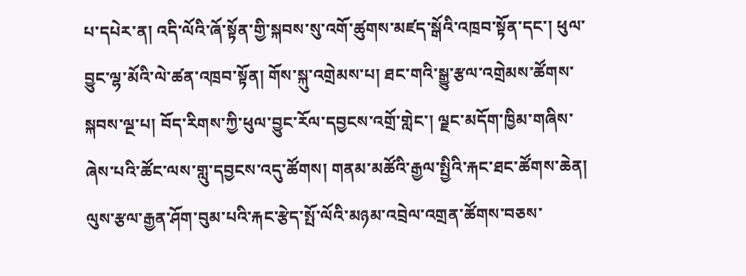པ་དཔེར་ན། འདི་ལོའི་ཞོ་སྟོན་གྱི་སྐབས་སུ་འགོ་ཚུགས་མཛད་སྒོའི་འཁྲབ་སྟོན་དང་། ཕུལ་བྱུང་ལྷ་མོའི་ལེ་ཚན་འཁྲབ་སྟོན། གོས་སྐུ་འགྲེམས་པ། ཐང་གའི་སྒྱུ་རྩལ་འགྲེམས་ཚོགས་སྐབས་ལྔ་པ། བོད་རིགས་ཀྱི་ཕུལ་བྱུང་རོལ་དབྱངས་འགྲོ་གླེང་། ལྗང་མདོག་ཁྱིམ་གཞིས་ཞེས་པའི་ཚོང་ལས་གླུ་དབྱངས་འདུ་ཚོགས། གནམ་མཚོའི་རྒྱལ་སྤྱིའི་རྐང་ཐང་ཚོགས་ཆེན། ལུས་རྩལ་རྒྱན་ཤོག་བུམ་པའི་རྐང་རྩེད་སྤོ་ལོའི་མཉམ་འབྲེལ་འགྲན་ཚོགས་བཅས་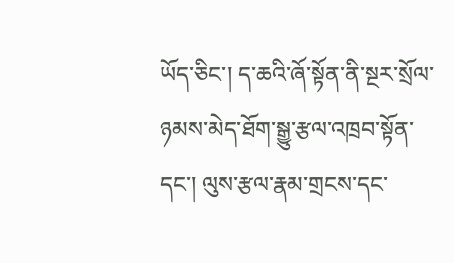ཡོད་ཅིང་། ད་ཆའི་ཞོ་སྟོན་ནི་སྔར་སྲོལ་ཉམས་མེད་ཐོག་སྒྱུ་རྩལ་འཁྲབ་སྟོན་དང་། ལུས་རྩལ་རྣམ་གྲངས་དང་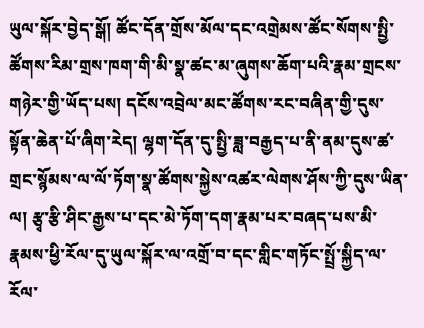ཡུལ་སྐོར་བྱེད་སྒོ། ཚོང་དོན་གྲོས་མོལ་དང་འགྲེམས་ཚོང་སོགས་སྤྱི་ཚོགས་རིམ་གྲས་ཁག་གི་མི་སྣ་ཚང་མ་ཞུགས་ཆོག་པའི་རྣམ་གྲངས་གཉེར་གྱི་ཡོད་པས། དངོས་འབྲེལ་མང་ཚོགས་རང་བཞིན་གྱི་དུས་སྟོན་ཆེན་པོ་ཞིག་རེད། ལྷག་དོན་དུ་སྤྱི་ཟླ་བརྒྱད་པ་ནི་ནམ་དུས་ཚ་གྲང་སྙོམས་ལ་ལོ་ཏོག་སྣ་ཚོགས་སྐྱེས་འཚར་ལེགས་ཤོས་ཀྱི་དུས་ཡིན་ལ། རྩྭ་རྩི་ཤིང་རྒྱས་པ་དང་མེ་ཏོག་དག་རྣམ་པར་བཞད་པས་མི་རྣམས་ཕྱི་རོལ་དུ་ཡུལ་སྐོར་ལ་འགྲོ་བ་དང་གླིང་གཏོང་སྤྲོ་སྐྱིད་ལ་རོལ་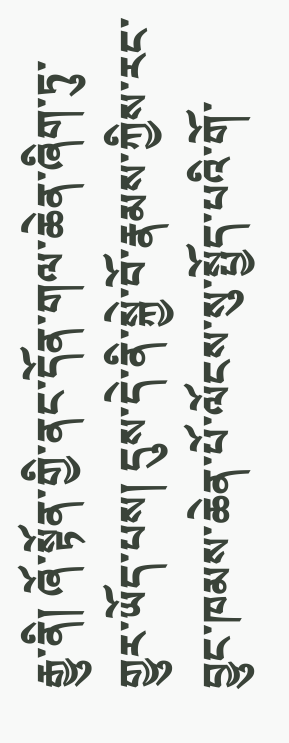རྒྱུ་ནི། ཞོ་སྟོན་གྱི་ནང་དོན་གལ་ཆེན་ཞིག་ཏུ་གྱུར་ཡོད་པས། དུས་དེ་ནི་སྐྱེ་བོ་རྣམས་ཀྱིས་རང་བྱུང་ཁམས་ཆེན་པོ་ལོངས་སུ་སྤྱོད་པའི་གོ་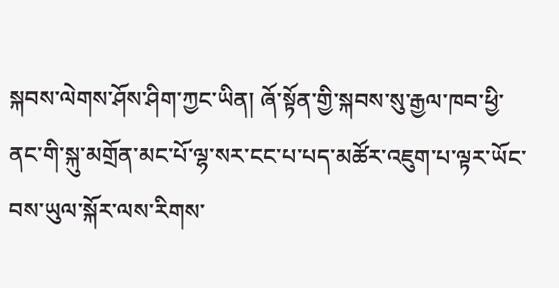སྐབས་ལེགས་ཤོས་ཤིག་ཀྱང་ཡིན། ཞོ་སྟོན་གྱི་སྐབས་སུ་རྒྱལ་ཁབ་ཕྱི་ནང་གི་སྐུ་མགྲོན་མང་པོ་ལྷ་སར་ངང་པ་པད་མཚོར་འཇུག་པ་ལྟར་ཡོང་བས་ཡུལ་སྐོར་ལས་རིགས་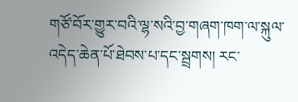གཙོ་བོར་གྱུར་བའི་ལྷ་སའི་བྱ་གཞག་ཁག་ལ་སྐུལ་འདེད་ཆེན་པོ་ཐེབས་པ་དང་སྦྲགས། རང་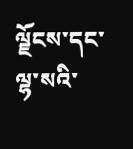ལྗོངས་དང་ལྷ་སའི་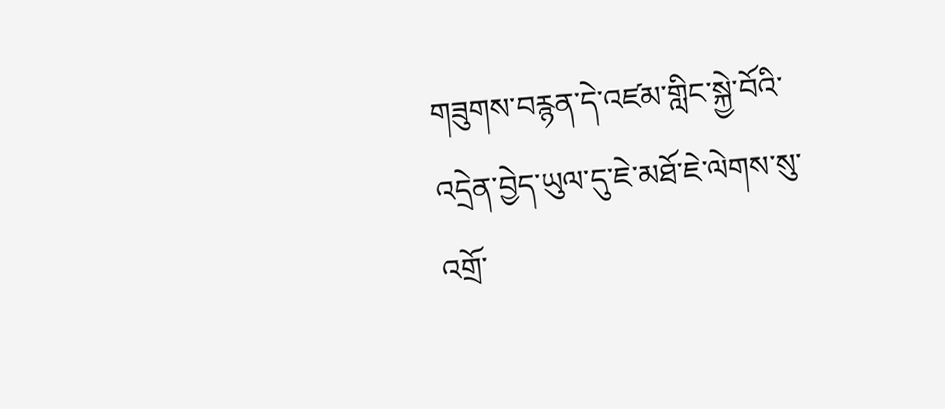གཟུགས་བརྙན་དེ་འཛམ་གླིང་སྐྱེ་བོའི་འདྲེན་བྱེད་ཡུལ་དུ་ཇེ་མཐོ་ཇེ་ལེགས་སུ་འགྲོ་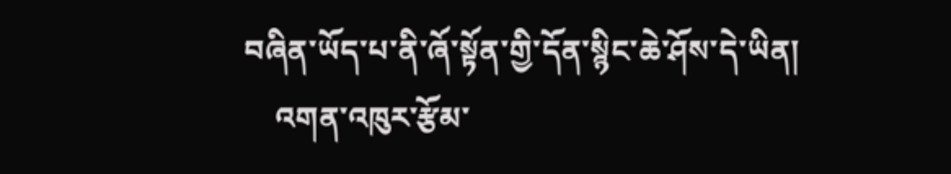བཞིན་ཡོད་པ་ནི་ཞོ་སྟོན་གྱི་དོན་སྙིང་ཆེ་ཤོས་དེ་ཡིན།
    འགན་འཁུར་རྩོམ་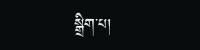སྒྲིག་པ།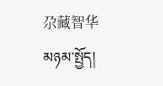尕藏智华
མཉམ་སྤྱོད།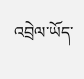འབྲེལ་ཡོད་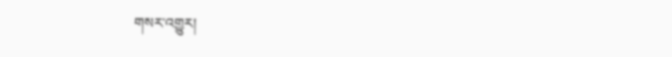གསར་འགྱུར།